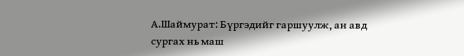А.Шаймурат: Бүргэдийг гаршуулж, ан авд сургах нь маш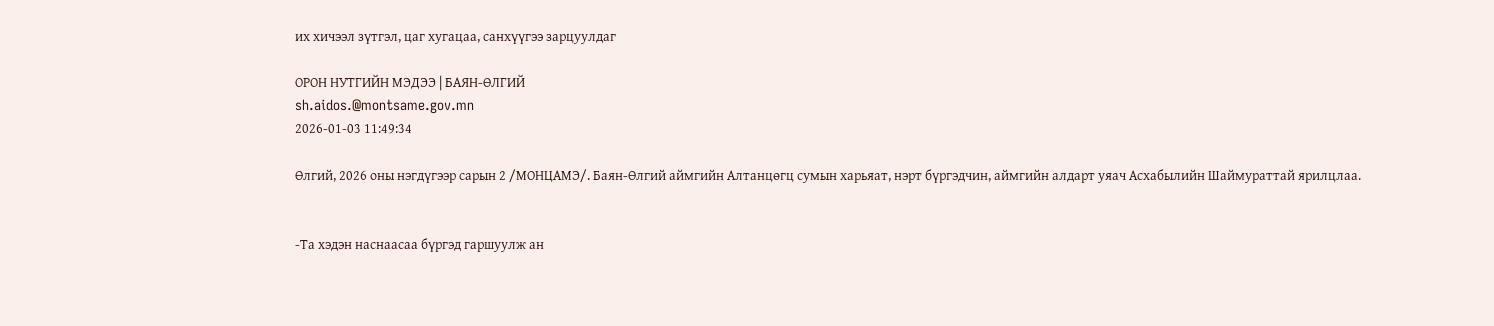их хичээл зүтгэл, цаг хугацаа, санхүүгээ зарцуулдаг

ОРОН НУТГИЙН МЭДЭЭ | БАЯН-ӨЛГИЙ
sh.aidos.@montsame.gov.mn
2026-01-03 11:49:34

Өлгий, 2026 оны нэгдүгээр сарын 2 /МОНЦАМЭ/. Баян-Өлгий аймгийн Алтанцөгц сумын харьяат, нэрт бүргэдчин, аймгийн алдарт уяач Асхабылийн Шаймураттай ярилцлаа.


-Та хэдэн наснаасаа бүргэд гаршуулж ан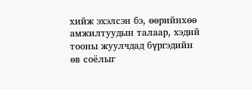хийж эхэлсэн бэ, өөрийнхөө амжилтуудын талаар, хэдий тооны жуулчдад бүргэдийн өв соёлыг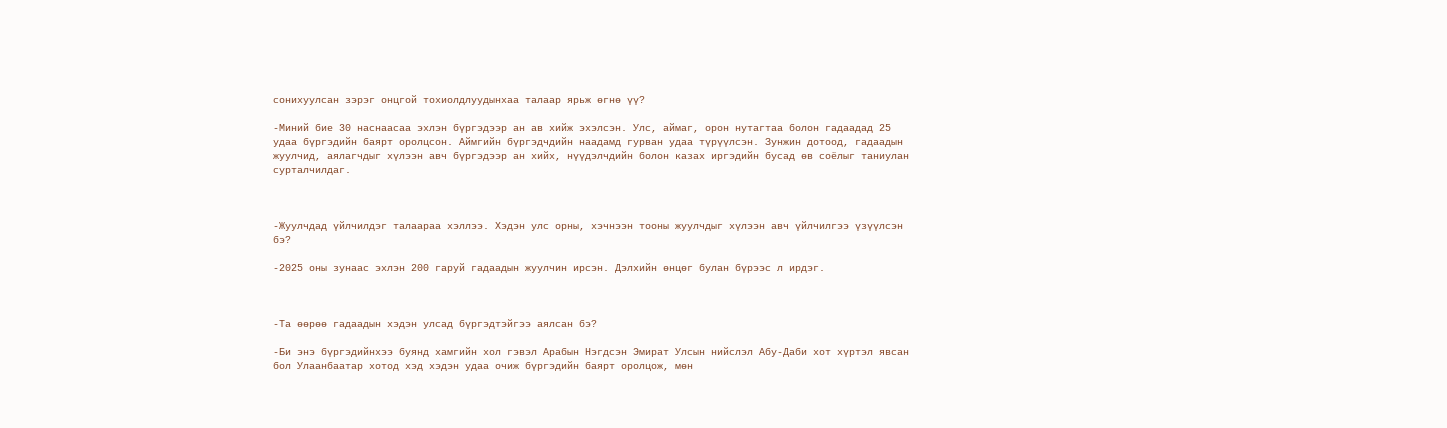сонихуулсан зэрэг онцгой тохиолдлуудынхаа талаар ярьж өгнө үү?

-Миний бие 30 наснаасаа эхлэн бүргэдээр ан ав хийж эхэлсэн. Улс, аймаг, орон нутагтаа болон гадаадад 25 удаа бүргэдийн баярт оролцсон. Аймгийн бүргэдчдийн наадамд гурван удаа түрүүлсэн. Зунжин дотоод, гадаадын жуулчид, аялагчдыг хүлээн авч бүргэдээр ан хийх, нүүдэлчдийн болон казах иргэдийн бусад өв соёлыг таниулан сурталчилдаг.



-Жуулчдад үйлчилдэг талаараа хэллээ. Хэдэн улс орны, хэчнээн тооны жуулчдыг хүлээн авч үйлчилгээ үзүүлсэн бэ?

-2025 оны зунаас эхлэн 200 гаруй гадаадын жуулчин ирсэн. Дэлхийн өнцөг булан бүрээс л ирдэг.



-Та өөрөө гадаадын хэдэн улсад бүргэдтэйгээ аялсан бэ?

-Би энэ бүргэдийнхээ буянд хамгийн хол гэвэл Арабын Нэгдсэн Эмират Улсын нийслэл Абу-Даби хот хүртэл явсан бол Улаанбаатар хотод хэд хэдэн удаа очиж бүргэдийн баярт оролцож, мөн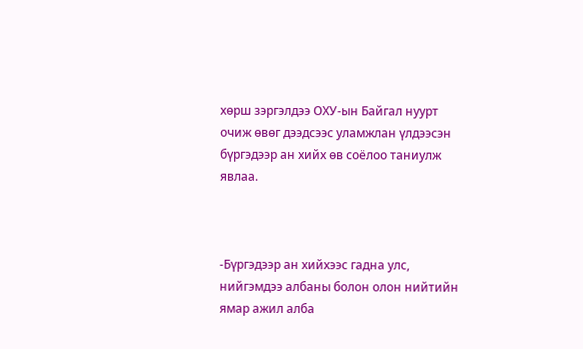хөрш зэргэлдээ ОХУ-ын Байгал нуурт очиж өвөг дээдсээс уламжлан үлдээсэн бүргэдээр ан хийх өв соёлоо таниулж явлаа.



-Бүргэдээр ан хийхээс гадна улс, нийгэмдээ албаны болон олон нийтийн ямар ажил алба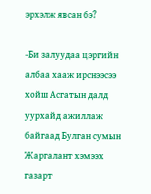эрхэлж явсан бэ?

-Би залуудаа цэргийн албаа хааж ирснээсээ хойш Асгатын далд уурхайд ажиллаж байгаад Булган сумын Жаргалант хэмээх газарт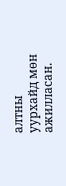алтны уурхайд мөн ажилласан.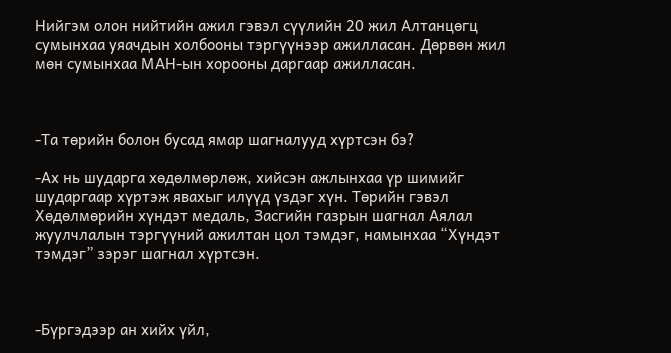Нийгэм олон нийтийн ажил гэвэл сүүлийн 20 жил Алтанцөгц сумынхаа уяачдын холбооны тэргүүнээр ажилласан. Дөрвөн жил мөн сумынхаа МАН-ын хорооны даргаар ажилласан.



-Та төрийн болон бусад ямар шагналууд хүртсэн бэ?

-Ах нь шударга хөдөлмөрлөж, хийсэн ажлынхаа үр шимийг шударгаар хүртэж явахыг илүүд үздэг хүн. Төрийн гэвэл Хөдөлмөрийн хүндэт медаль, Засгийн газрын шагнал Аялал жуулчлалын тэргүүний ажилтан цол тэмдэг, намынхаа “Хүндэт тэмдэг” зэрэг шагнал хүртсэн.



-Бүргэдээр ан хийх үйл,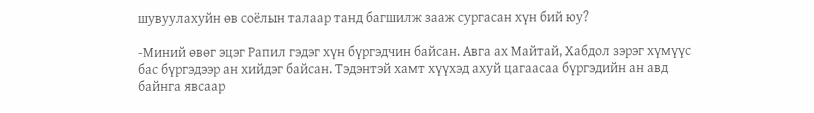шувуулахуйн өв соёлын талаар танд багшилж зааж сургасан хүн бий юу?

-Миний өвөг эцэг Рапил гэдэг хүн бүргэдчин байсан. Авга ах Майтай, Хабдол зэрэг хүмүүс бас бүргэдээр ан хийдэг байсан. Тэдэнтэй хамт хүүхэд ахуй цагаасаа бүргэдийн ан авд байнга явсаар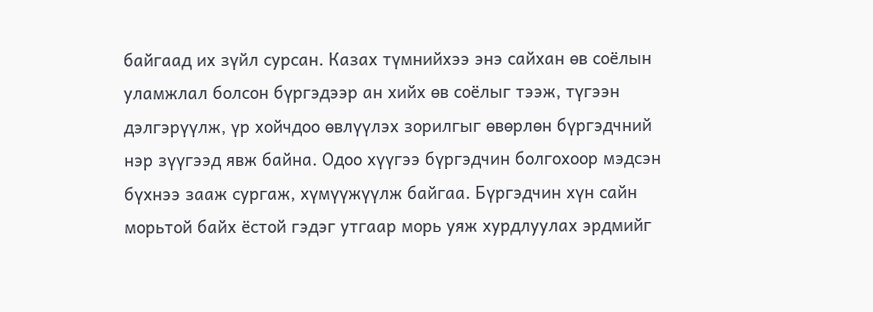байгаад их зүйл сурсан. Казах түмнийхээ энэ сайхан өв соёлын уламжлал болсон бүргэдээр ан хийх өв соёлыг тээж, түгээн дэлгэрүүлж, үр хойчдоо өвлүүлэх зорилгыг өвөрлөн бүргэдчний нэр зүүгээд явж байна. Одоо хүүгээ бүргэдчин болгохоор мэдсэн бүхнээ зааж сургаж, хүмүүжүүлж байгаа. Бүргэдчин хүн сайн морьтой байх ёстой гэдэг утгаар морь уяж хурдлуулах эрдмийг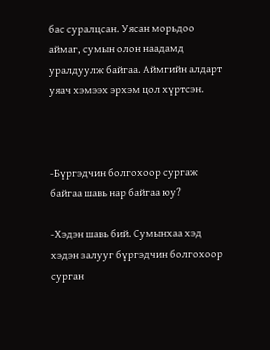бас суралцсан. Уясан морьдоо аймаг, сумын олон наадамд уралдуулж байгаа. Аймгийн алдарт уяач хэмээх эрхэм цол хүртсэн.



-Бүргэдчин болгохоор сургаж байгаа шавь нар байгаа юу?

-Хэдэн шавь бий. Сумынхаа хэд хэдэн залууг бүргэдчин болгохоор сурган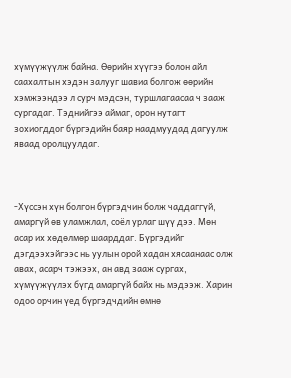хүмүүжүүлж байна. Өөрийн хүүгээ болон айл саахалтын хэдэн залууг шавиа болгож өөрийн хэмжээндээ л сурч мэдсэн, туршлагаасаа ч зааж сургадаг. Тэднийгээ аймаг, орон нутагт зохиогддог бүргэдийн баяр наадмуудад дагуулж яваад оролцуулдаг.



-Хүссэн хүн болгон бүргэдчин болж чаддаггүй, амаргүй өв уламжлал, соёл урлаг шүү дээ. Мөн асар их хөдөлмөр шаарддаг. Бүргэдийг дэгдээхэйгээс нь уулын орой хадан хясаанаас олж авах, асарч тэжээх, ан авд зааж сургах, хүмүүжүүлэх бүгд амаргүй байх нь мэдээж. Харин одоо орчин үед бүргэдчдийн өмнө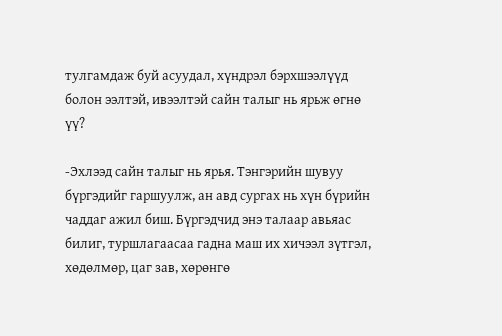тулгамдаж буй асуудал, хүндрэл бэрхшээлүүд болон ээлтэй, ивээлтэй сайн талыг нь ярьж өгнө үү?

-Эхлээд сайн талыг нь ярья. Тэнгэрийн шувуу бүргэдийг гаршуулж, ан авд сургах нь хүн бүрийн чаддаг ажил биш. Бүргэдчид энэ талаар авьяас билиг, туршлагаасаа гадна маш их хичээл зүтгэл, хөдөлмөр, цаг зав, хөрөнгө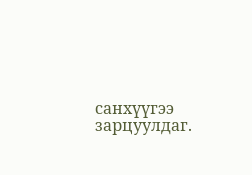санхүүгээ зарцуулдаг.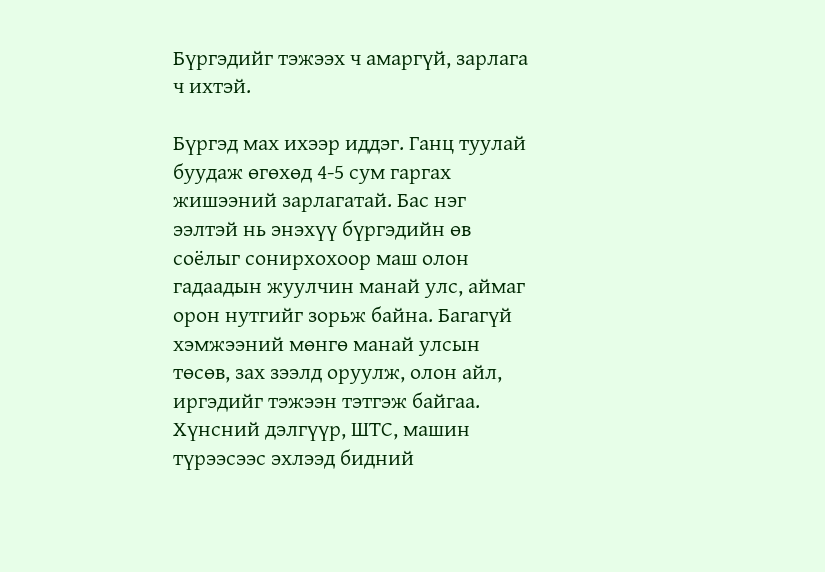Бүргэдийг тэжээх ч амаргүй, зарлага ч ихтэй.

Бүргэд мах ихээр иддэг. Ганц туулай буудаж өгөхөд 4-5 сум гаргах жишээний зарлагатай. Бас нэг ээлтэй нь энэхүү бүргэдийн өв соёлыг сонирхохоор маш олон гадаадын жуулчин манай улс, аймаг орон нутгийг зорьж байна. Багагүй хэмжээний мөнгө манай улсын төсөв, зах зээлд оруулж, олон айл, иргэдийг тэжээн тэтгэж байгаа. Хүнсний дэлгүүр, ШТС, машин түрээсээс эхлээд бидний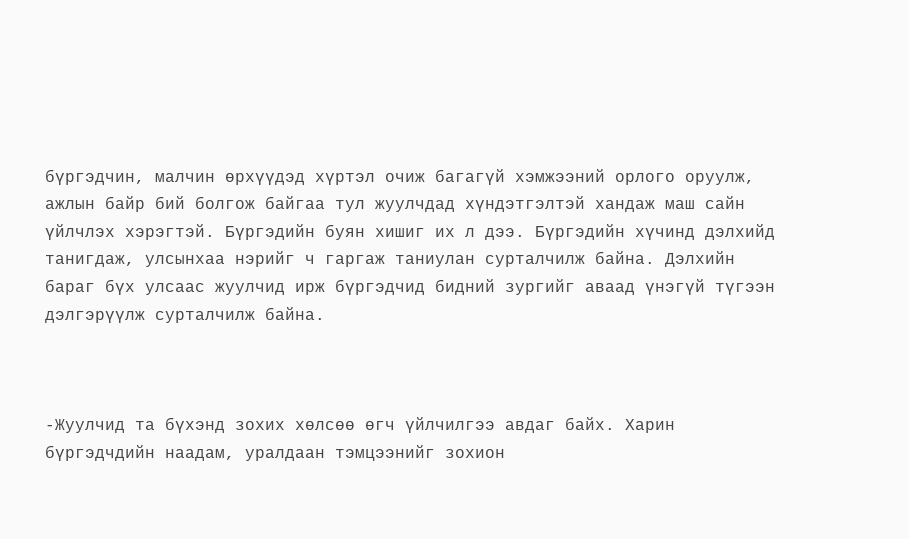бүргэдчин, малчин өрхүүдэд хүртэл очиж багагүй хэмжээний орлого оруулж, ажлын байр бий болгож байгаа тул жуулчдад хүндэтгэлтэй хандаж маш сайн үйлчлэх хэрэгтэй. Бүргэдийн буян хишиг их л дээ. Бүргэдийн хүчинд дэлхийд танигдаж, улсынхаа нэрийг ч гаргаж таниулан сурталчилж байна. Дэлхийн бараг бүх улсаас жуулчид ирж бүргэдчид бидний зургийг аваад үнэгүй түгээн дэлгэрүүлж сурталчилж байна.



-Жуулчид та бүхэнд зохих хөлсөө өгч үйлчилгээ авдаг байх. Харин бүргэдчдийн наадам, уралдаан тэмцээнийг зохион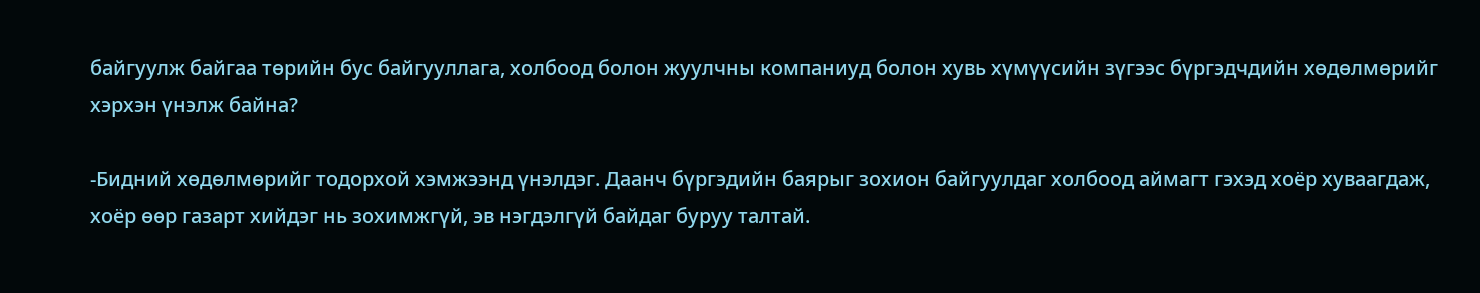байгуулж байгаа төрийн бус байгууллага, холбоод болон жуулчны компаниуд болон хувь хүмүүсийн зүгээс бүргэдчдийн хөдөлмөрийг хэрхэн үнэлж байна?

-Бидний хөдөлмөрийг тодорхой хэмжээнд үнэлдэг. Даанч бүргэдийн баярыг зохион байгуулдаг холбоод аймагт гэхэд хоёр хуваагдаж, хоёр өөр газарт хийдэг нь зохимжгүй, эв нэгдэлгүй байдаг буруу талтай.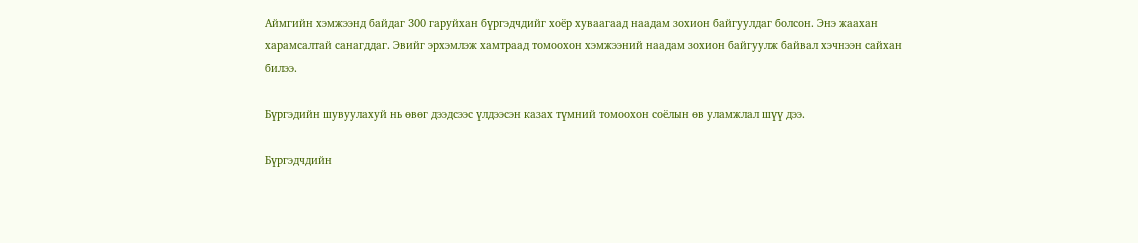Аймгийн хэмжээнд байдаг 300 гаруйхан бүргэдчдийг хоёр хуваагаад наадам зохион байгуулдаг болсон. Энэ жаахан харамсалтай санагддаг. Эвийг эрхэмлэж хамтраад томоохон хэмжээний наадам зохион байгуулж байвал хэчнээн сайхан билээ.

Бүргэдийн шувуулахуй нь өвөг дээдсээс үлдээсэн казах түмний томоохон соёлын өв уламжлал шүү дээ.

Бүргэдчдийн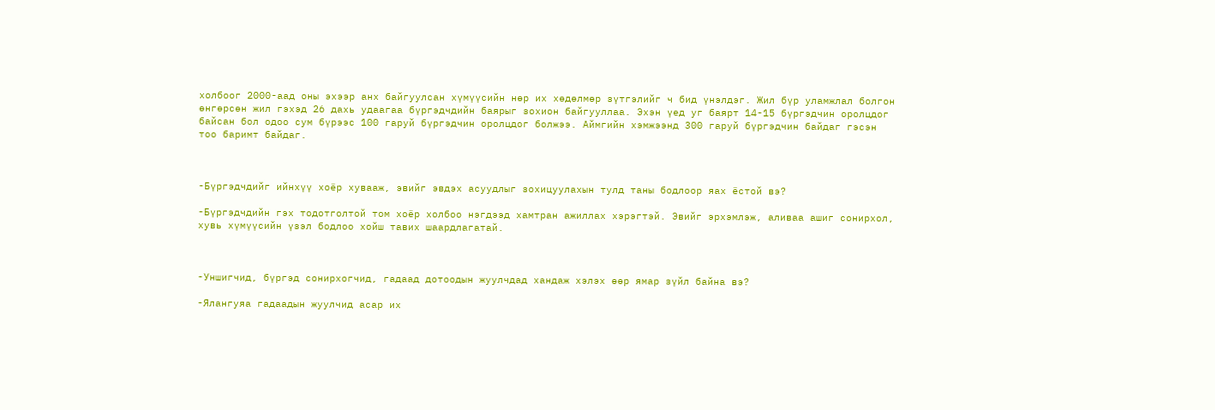холбоог 2000-аад оны эхээр анх байгуулсан хүмүүсийн нөр их хөдөлмөр зүтгэлийг ч бид үнэлдэг. Жил бүр уламжлал болгон өнгөрсөн жил гэхэд 26 дахь удаагаа бүргэдчдийн баярыг зохион байгууллаа. Эхэн үед уг баярт 14-15 бүргэдчин оролцдог байсан бол одоо сум бүрээс 100 гаруй бүргэдчин оролцдог болжээ. Аймгийн хэмжээнд 300 гаруй бүргэдчин байдаг гэсэн тоо баримт байдаг.



-Бүргэдчдийг ийнхүү хоёр хувааж, эвийг эвдэх асуудлыг зохицуулахын тулд таны бодлоор яах ёстой вэ?

-Бүргэдчдийн гэх тодотголтой том хоёр холбоо нэгдээд хамтран ажиллах хэрэгтэй. Эвийг эрхэмлэж, аливаа ашиг сонирхол, хувь хүмүүсийн үзэл бодлоо хойш тавих шаардлагатай.



-Уншигчид, бүргэд сонирхогчид, гадаад дотоодын жуулчдад хандаж хэлэх өөр ямар зүйл байна вэ?

-Ялангуяа гадаадын жуулчид асар их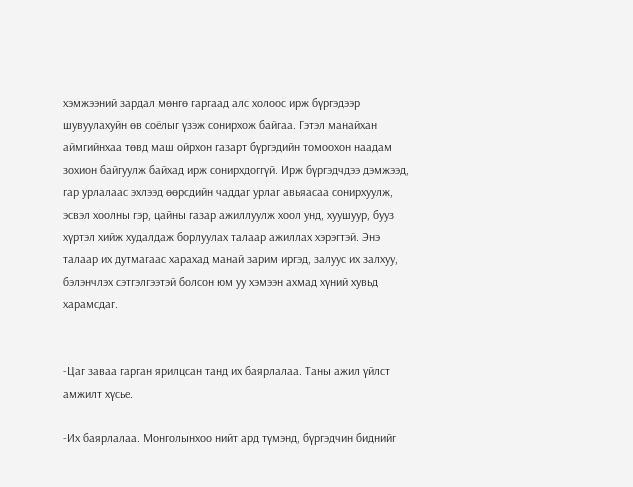хэмжээний зардал мөнгө гаргаад алс холоос ирж бүргэдээр шувуулахуйн өв соёлыг үзэж сонирхож байгаа. Гэтэл манайхан аймгийнхаа төвд маш ойрхон газарт бүргэдийн томоохон наадам зохион байгуулж байхад ирж сонирхдоггүй. Ирж бүргэдчдээ дэмжээд, гар урлалаас эхлээд өөрсдийн чаддаг урлаг авьяасаа сонирхуулж, эсвэл хоолны гэр, цайны газар ажиллуулж хоол унд, хуушуур, бууз хүртэл хийж худалдаж борлуулах талаар ажиллах хэрэгтэй. Энэ талаар их дутмагаас харахад манай зарим иргэд, залуус их залхуу, бэлэнчлэх сэтгэлгээтэй болсон юм уу хэмээн ахмад хүний хувьд харамсдаг.


-Цаг заваа гарган ярилцсан танд их баярлалаа. Таны ажил үйлст амжилт хүсье.

-Их баярлалаа. Монголынхоо нийт ард түмэнд, бүргэдчин биднийг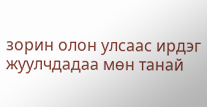зорин олон улсаас ирдэг жуулчдадаа мөн танай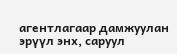агентлагаар дамжуулан эрүүл энх, саруул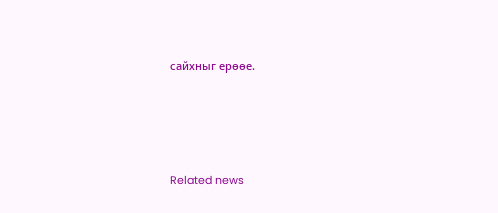сайхныг ерөөе.




Related news